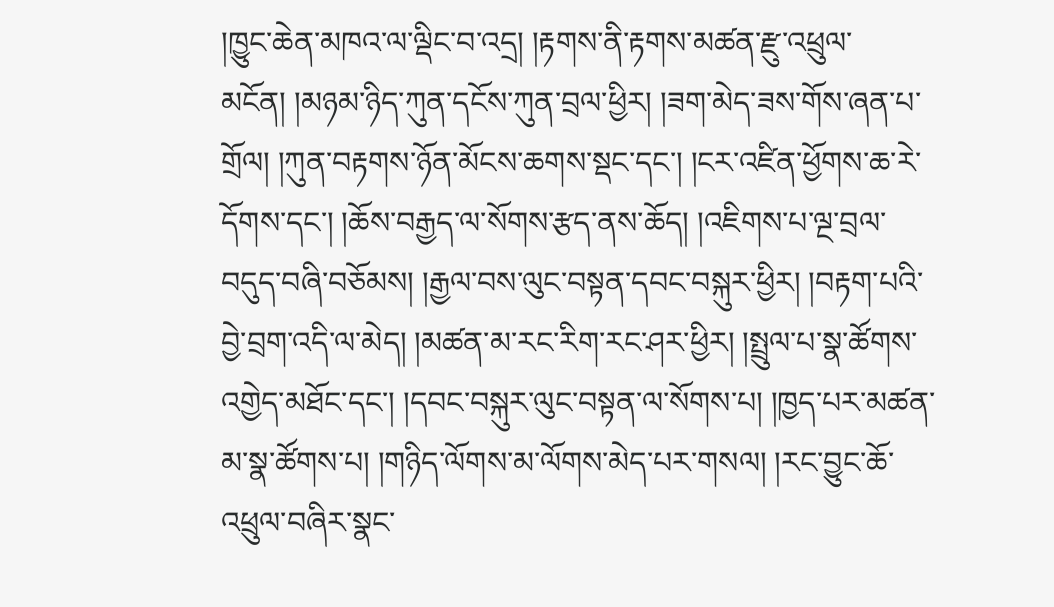།ཁྱུང་ཆེན་མཁའ་ལ་ལྡིང་བ་འདྲ། །རྟགས་ནི་རྟགས་མཚན་རྫུ་འཕྲུལ་མངོན། །མཉམ་ཉིད་ཀུན་དངོས་ཀུན་བྲལ་ཕྱིར། །ཟག་མེད་ཟས་གོས་ཞན་པ་གྲོལ། །ཀུན་བརྟགས་ཉོན་མོངས་ཆགས་སྡང་དང་། །ངར་འཛིན་ཕྱོགས་ཆ་རེ་དོགས་དང་། །ཆོས་བརྒྱད་ལ་སོགས་རྩད་ནས་ཆོད། །འཇིགས་པ་ལྔ་བྲལ་བདུད་བཞི་བཅོམས། །རྒྱལ་བས་ལུང་བསྟན་དབང་བསྐུར་ཕྱིར། །བརྟག་པའི་བྱེ་བྲག་འདི་ལ་མེད། །མཚན་མ་རང་རིག་རང་ཤར་ཕྱིར། །སྤྲུལ་པ་སྣ་ཚོགས་འགྱེད་མཐོང་དང་། །དབང་བསྐུར་ལུང་བསྟན་ལ་སོགས་པ། །ཁྱད་པར་མཚན་མ་སྣ་ཚོགས་པ། །གཉིད་ལོགས་མ་ལོགས་མེད་པར་གསལ། །རང་བྱུང་ཆོ་འཕྲུལ་བཞིར་སྣང་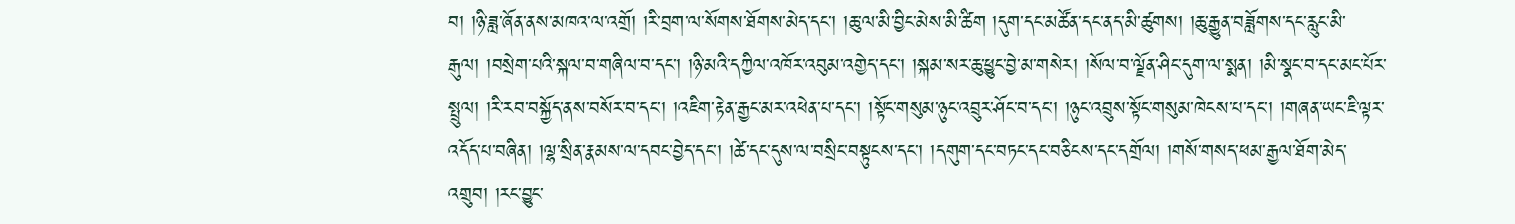བ། །ཉི་ཟླ་ཞོན་ནས་མཁའ་ལ་འགྲོ། །རི་བྲག་ལ་སོགས་ཐོགས་མེད་དང་། །ཆུ་ལ་མི་བྱིང་མེས་མི་ཚིག །དུག་དང་མཚོན་དང་ནད་མི་ཚུགས། །ཆུ་རྒྱུན་བཟློགས་དང་རླུང་མི་རྒུལ། །བསྲེག་པའི་སྐལ་བ་གཞིལ་བ་དང་། །ཉི་མའི་དཀྱིལ་འཁོར་འབུམ་འགྱེད་དང་། །སྐམ་སར་ཆུ་ཕྱུང་བྱེ་མ་གསེར། །སོལ་བ་ལྗོན་ཤིང་དུག་ལ་སྨན། །མི་སྣང་བ་དང་མང་པོར་སྤྲུལ། །རི་རབ་བསྐྱོད་ནས་བསོར་བ་དང་། །འཇིག་རྟེན་རྒྱང་མར་འཕེན་པ་དང་། །སྟོང་གསུམ་ཉུང་འབྲུར་ཤོང་བ་དང་། །ཉུང་འབྲུས་སྟོང་གསུམ་ཁེངས་པ་དང་། །གཞན་ཡང་ཇི་ལྟར་འདོད་པ་བཞིན། །ལྷ་སྲིན་རྣམས་ལ་དབང་བྱེད་དང་། །ཚེ་དང་དུས་ལ་བསྲིང་བསྟུངས་དང་། །དགུག་དང་བཏང་དང་བཅིངས་དང་དགྲོལ། །གསོ་གསད་ཕམ་རྒྱལ་ཐོག་མེད་འགྲུབ། །རང་བྱུང་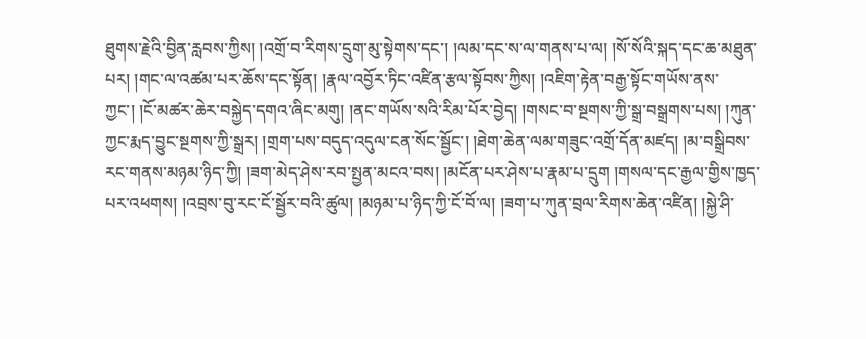ཐུགས་རྗེའི་བྱིན་རླབས་ཀྱིས། །འགྲོ་བ་རིགས་དྲུག་མུ་སྟེགས་དང་། །ལམ་དང་ས་ལ་གནས་པ་ལ། །སོ་སོའི་སྐད་དང་ཆ་མཐུན་པར། །གང་ལ་འཚམ་པར་ཆོས་དང་སྟོན། །རྣལ་འབྱོར་ཏིང་འཛིན་རྩལ་སྟོབས་ཀྱིས། །འཇིག་རྟེན་བརྒྱ་སྟོང་གཡོས་ནས་ཀྱང་། །ངོ་མཚར་ཆེར་བསྐྱེད་དགའ་ཞིང་མགུ། །ནང་གཡོས་སའི་རིམ་པོར་བྱེད། །གསང་བ་སྔགས་ཀྱི་སྒྲ་བསྒྲགས་པས། །ཀུན་ཀྱང་རྨད་བྱུང་སྔགས་ཀྱི་སྒྲར། །གྲག་པས་བདུད་འདུལ་ངན་སོང་སྦྱོང་། །ཐེག་ཆེན་ལམ་གཟུང་འགྲོ་དོན་མཛད། །མ་བསྒྲིབས་རང་གནས་མཉམ་ཉིད་ཀྱི། །ཟག་མེད་ཤེས་རབ་སྤྱན་མངའ་བས། །མངོན་པར་ཤེས་པ་རྣམ་པ་དྲུག །གསལ་དང་རྒྱལ་གྱིས་ཁྱད་པར་འཕགས། །འབྲས་བུ་རང་ངོ་སྦྱོར་བའི་ཚུལ། །མཉམ་པ་ཉིད་ཀྱི་ངོ་བོ་ལ། །ཟག་པ་ཀུན་བྲལ་རིགས་ཆེན་འཛིན། །སྐྱེ་ཤི་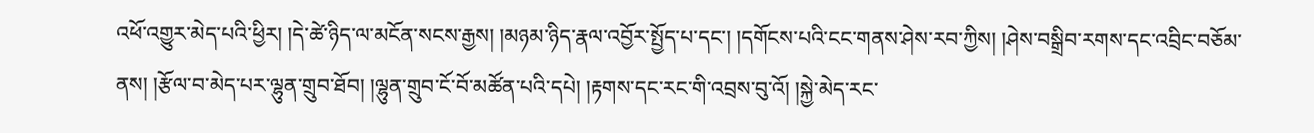འཕོ་འགྱུར་མེད་པའི་ཕྱིར། །དེ་ཚེ་ཉིད་ལ་མངོན་སངས་རྒྱས། །མཉམ་ཉིད་རྣལ་འབྱོར་སྤྱོད་པ་དང་། །དགོངས་པའི་ངང་གནས་ཤེས་རབ་ཀྱིས། །ཤེས་བསྒྲིབ་རགས་དང་འབྲིང་བཅོམ་ནས། །རྩོལ་བ་མེད་པར་ལྷུན་གྲུབ་ཐོབ། །ལྷུན་གྲུབ་ངོ་བོ་མཚོན་པའི་དཔེ། །རྟགས་དང་རང་གི་འབྲས་བུ་འོ། །སྐྱེ་མེད་རང་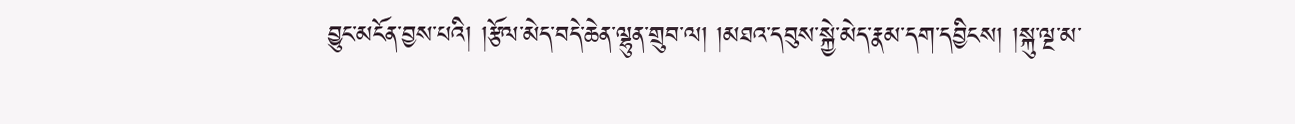བྱུང་མངོན་བྱས་པའི། །རྩོལ་མེད་བདེ་ཆེན་ལྷུན་གྲུབ་ལ། །མཐའ་དབུས་སྐྱེ་མེད་རྣམ་དག་དབྱིངས། །སྐུ་ལྔ་མ་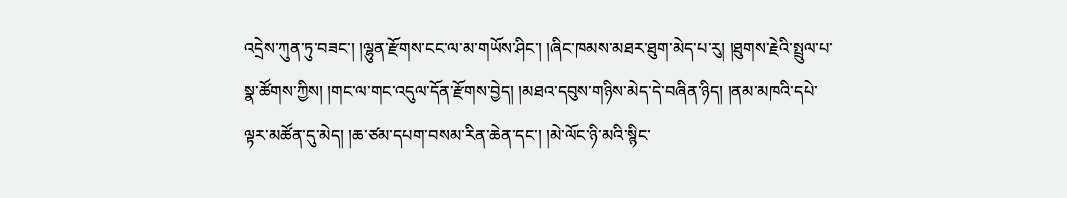འདྲེས་ཀུན་ཏུ་བཟང་། །ལྷུན་རྫོགས་ངང་ལ་མ་གཡོས་ཤིང་། །ཞིང་ཁམས་མཐར་ཐུག་མེད་པ་རུ། །ཐུགས་རྗེའི་སྤྲུལ་པ་སྣ་ཚོགས་ཀྱིས། །གང་ལ་གང་འདུལ་དོན་རྫོགས་བྱེད། །མཐའ་དབུས་གཉིས་མེད་དེ་བཞིན་ཉིད། །ནམ་མཁའི་དཔེ་ལྟར་མཚོན་དུ་མེད། །ཆ་ཙམ་དཔག་བསམ་རིན་ཆེན་དང་། །མེ་ལོང་ཉི་མའི་སྙིང་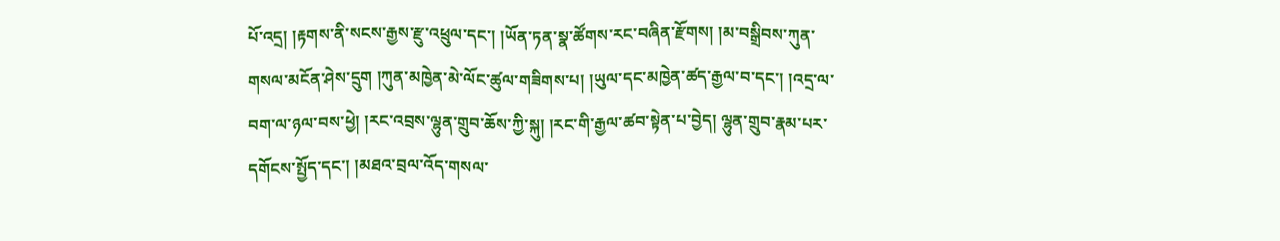པོ་འདྲ། །རྟགས་ནི་སངས་རྒྱས་རྫུ་འཕྲུལ་དང་། །ཡོན་ཏན་སྣ་ཚོགས་རང་བཞིན་རྫོགས། །མ་བསྒྲིབས་ཀུན་གསལ་མངོན་ཤེས་དྲུག །ཀུན་མཁྱེན་མེ་ལོང་ཚུལ་གཟིགས་པ། །ཡུལ་དང་མཁྱེན་ཚད་རྒྱལ་བ་དང་། །འདྲ་ལ་བག་ལ་ཉལ་བས་ཕྱེ། །རང་འབྲས་ལྷུན་གྲུབ་ཆོས་ཀྱི་སྐུ། །རང་གི་རྒྱལ་ཚབ་སྟེན་པ་བྱེད། ལྷུན་གྲུབ་རྣམ་པར་དགོངས་སྤྱོད་དང་། །མཐའ་བྲལ་འོད་གསལ་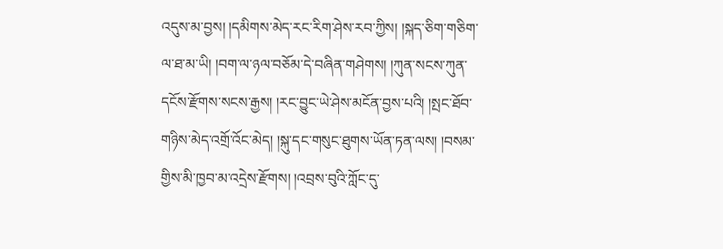འདུས་མ་བྱས། །དམིགས་མེད་རང་རིག་ཤེས་རབ་ཀྱིས། །སྐད་ཅིག་གཅིག་ལ་ཐ་མ་ཡི། །བག་ལ་ཉལ་བཅོམ་དེ་བཞིན་གཤེགས། །ཀུན་སངས་ཀུན་དངོས་རྫོགས་སངས་རྒྱས། །རང་བྱུང་ཡེ་ཤེས་མངོན་བྱས་པའི། །སྤང་ཐོབ་གཉིས་མེད་འགྲོ་འོང་མེད། །སྐུ་དང་གསུང་ཐུགས་ཡོན་ཏན་ལས། །བསམ་གྱིས་མི་ཁྱབ་མ་འདྲེས་རྫོགས། །འབྲས་བུའི་ཀློང་དུ་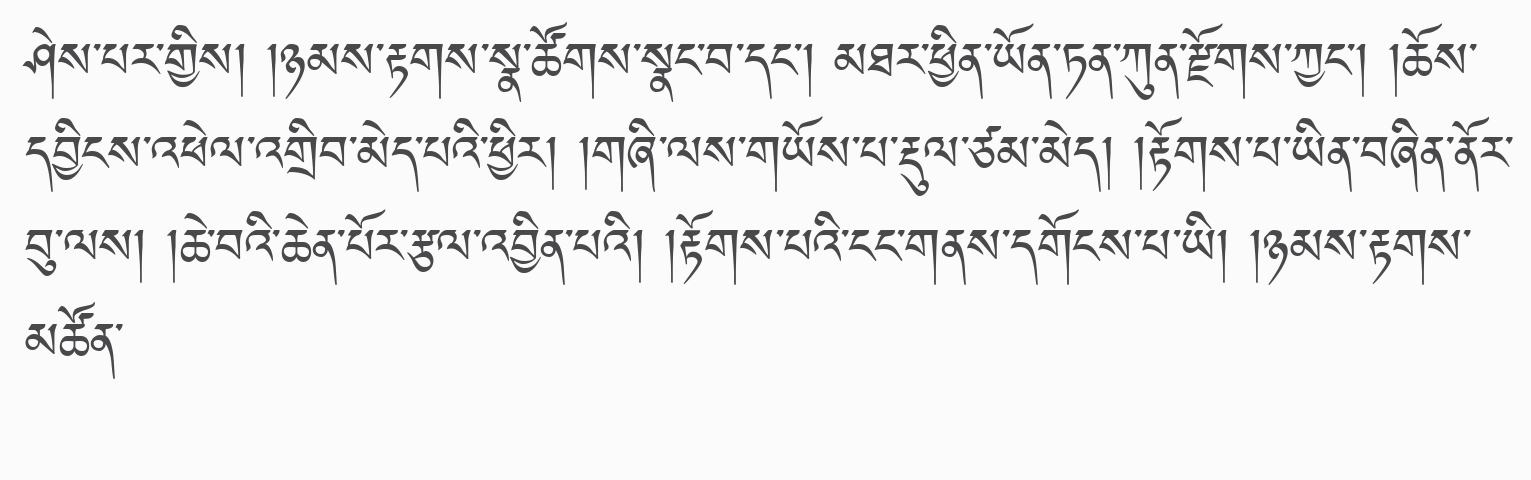ཤེས་པར་གྱིས། །ཉམས་རྟགས་སྣ་ཚོགས་སྣང་བ་དང་། མཐར་ཕྱིན་ཡོན་ཏན་ཀུན་རྫོགས་ཀྱང་། །ཆོས་དབྱིངས་འཕེལ་འགྲིབ་མེད་པའི་ཕྱིར། །གཞི་ལས་གཡོས་པ་རྡུལ་ཙམ་མེད། །རྟོགས་པ་ཡིན་བཞིན་ནོར་བུ་ལས། །ཆེ་བའི་ཆེན་པོར་རྩལ་འབྱིན་པའི། །རྟོགས་པའི་ངང་གནས་དགོངས་པ་ཡི། །ཉམས་རྟགས་མཚོན་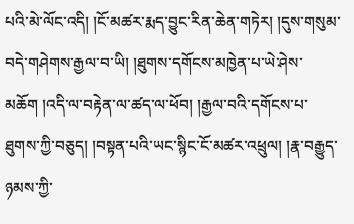པའི་མེ་ལོང་འདི། །ངོ་མཚར་རྨད་བྱུང་རིན་ཆེན་གཏེར། །དུས་གསུམ་བདེ་གཤེགས་རྒྱལ་བ་ཡི། །ཐུགས་དགོངས་མཁྱེན་པ་ཡེ་ཤེས་མཆོག །འདི་ལ་བརྟེན་ལ་ཚད་ལ་ཕོབ། །རྒྱལ་བའི་དགོངས་པ་ཐུགས་ཀྱི་བཅུད། །བསྟན་པའི་ཡང་སྙིང་ངོ་མཚར་འཕྲུལ། །རྣ་བརྒྱུད་ཉམས་ཀྱི་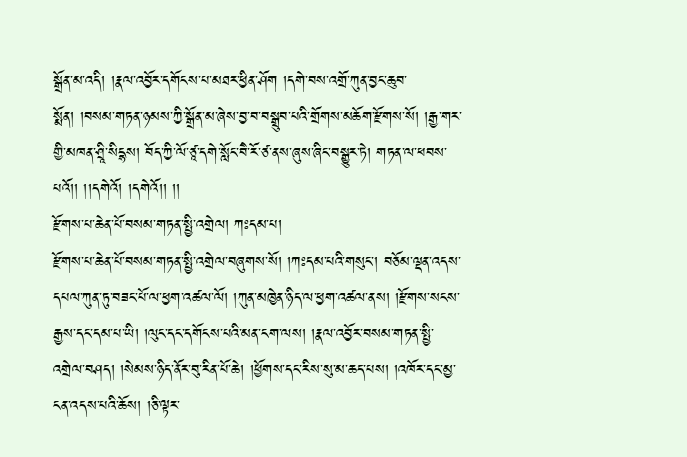སྒྲོན་མ་འདི། །རྣལ་འབྱོར་དགོངས་པ་མཐར་ཕྱིན་ཤོག །དགེ་བས་འགྲོ་ཀུན་བྱང་ཆུབ་སྨོན། །བསམ་གཏན་ཉམས་ཀྱི་སྒྲོན་མ་ཞེས་བྱ་བ་བསྒྲུབ་པའི་གྲོགས་མཆོག་རྫོགས་སོ། །རྒྱ་གར་གྱི་མཁན་ཤྲཱི་སིདྷས། བོད་ཀྱི་ལོ་ཙཱ་དགེ་སློང་བཻ་རོ་ཙ་ནས་ཞུས་ཞིང་བསྒྱུར་ཏེ། གཏན་ལ་ཕབས་པའོ།། །།དགེའོ། །དགེའོ།། །།
རྫོགས་པ་ཆེན་པོ་བསམ་གཏན་སྤྱི་འགྲེལ། ཀཿདམ་པ།
རྫོགས་པ་ཆེན་པོ་བསམ་གཏན་སྤྱི་འགྲེལ་བཞུགས་སོ། །ཀཿདམ་པའི་གསུང་། བཅོམ་ལྡན་འདས་དཔལ་ཀུན་ཏུ་བཟང་པོ་ལ་ཕྱག་འཚལ་ལོ། །ཀུན་མཁྱེན་ཉིད་ལ་ཕྱག་འཚལ་ནས། །རྫོགས་སངས་རྒྱས་དང་དམ་པ་ཡི། །ལུང་དང་དགོངས་པའི་མན་ངག་ལས། །རྣལ་འབྱོར་བསམ་གཏན་སྤྱི་འགྲེལ་བཤད། །སེམས་ཉིད་ནོར་བུ་རིན་པོ་ཆེ། །ཕྱོགས་དང་རིས་སུ་མ་ཆད་པས། །འཁོར་དང་མྱ་ངན་འདས་པའི་ཆོས། །ཅི་ལྟར་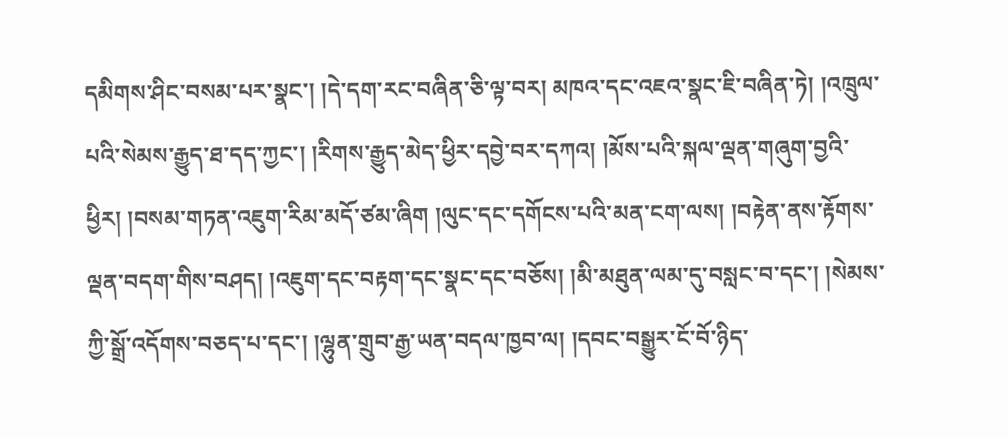དམིགས་ཤིང་བསམ་པར་སྣང་། །དེ་དག་རང་བཞིན་ཅི་ལྟ་བར། མཁའ་དང་འཇའ་སྣང་ཇི་བཞིན་ཏེ། །འཁྲུལ་པའི་སེམས་རྒྱུད་ཐ་དད་ཀྱང་། །རིགས་རྒྱུད་མེད་ཕྱིར་དབྱེ་བར་དཀའ། །མོས་པའི་སྐལ་ལྡན་གཞུག་བྱའི་ཕྱིར། །བསམ་གཏན་འཇུག་རིམ་མདོ་ཙམ་ཞིག །ལུང་དང་དགོངས་པའི་མན་ངག་ལས། །བརྟེན་ནས་རྟོགས་ལྡན་བདག་གིས་བཤད། །འཇུག་དང་བརྟག་དང་སྣང་དང་བཅོས། །མི་མཐུན་ལམ་དུ་བསླང་བ་དང་། །སེམས་ཀྱི་སྒྲོ་འདོགས་བཅད་པ་དང་། །ལྷུན་གྲུབ་རྒྱ་ཡན་བདལ་ཁྱབ་ལ། །དབང་བསྒྱུར་ངོ་བོ་ཉིད་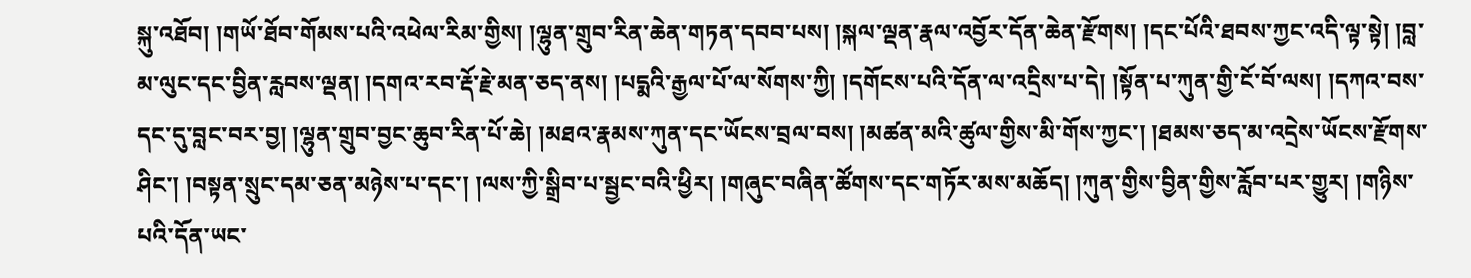སྐུ་འཐོབ། །གཡོ་ཐོབ་གོམས་པའི་འཕེལ་རིམ་གྱིས། །ལྷུན་གྲུབ་རིན་ཆེན་གཏན་དབབ་པས། །སྐལ་ལྡན་རྣལ་འབྱོར་དོན་ཆེན་རྫོགས། །དང་པོའི་ཐབས་ཀྱང་འདི་ལྟ་སྟེ། །བླ་མ་ལུང་དང་བྱིན་རླབས་ལྡན། །དགའ་རབ་རྡོ་རྗེ་མན་ཅད་ནས། །པདྨའི་རྒྱལ་པོ་ལ་སོགས་ཀྱི། །དགོངས་པའི་དོན་ལ་འདྲིས་པ་དེ། །སྟོན་པ་ཀུན་གྱི་ངོ་བོ་ལས། །དཀའ་བས་དང་དུ་བླང་བར་བྱ། །ལྷུན་གྲུབ་བྱང་ཆུབ་རིན་པོ་ཆེ། །མཐའ་རྣམས་ཀུན་དང་ཡོངས་བྲལ་བས། །མཚན་མའི་ཚུལ་གྱིས་མི་གོས་ཀྱང་། །ཐམས་ཅད་མ་འདྲེས་ཡོངས་རྫོགས་ཤིང་། །བསྟན་སྲུང་དམ་ཅན་མཉེས་པ་དང་། །ལས་ཀྱི་སྒྲིབ་པ་སྦྱང་བའི་ཕྱིར། །གཞུང་བཞིན་ཚོགས་དང་གཏོར་མས་མཆོད། །ཀུན་གྱིས་བྱིན་གྱིས་རློབ་པར་གྱུར། །གཉིས་པའི་དོན་ཡང་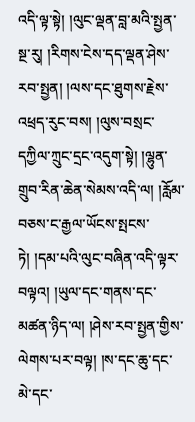འདི་ལྟ་སྟེ། །ལུང་ལྡན་བླ་མའི་སྤྱན་སྔ་རུ། །རིགས་ངེས་དད་ལྡན་ཤེས་རབ་སྤྱན། །ལས་དང་ཐུགས་རྗེས་འཕྲད་རུང་བས། །ལུས་བསྲང་དཀྱིལ་ཀྲུང་དྲང་འདུག་སྟེ། །ལྷུན་གྲུབ་རིན་ཆེན་སེམས་འདི་ལ། །རློམ་བཅས་ང་རྒྱལ་ཡོངས་སྤངས་ཏེ། །དམ་པའི་ལུང་བཞིན་འདི་ལྟར་བལྟའ། །ཡུལ་དང་གནས་དང་མཚན་ཉིད་ལ། །ཤེས་རབ་སྤྱན་གྱིས་ལེགས་པར་བལྟ། །ས་དང་ཆུ་དང་མེ་དང་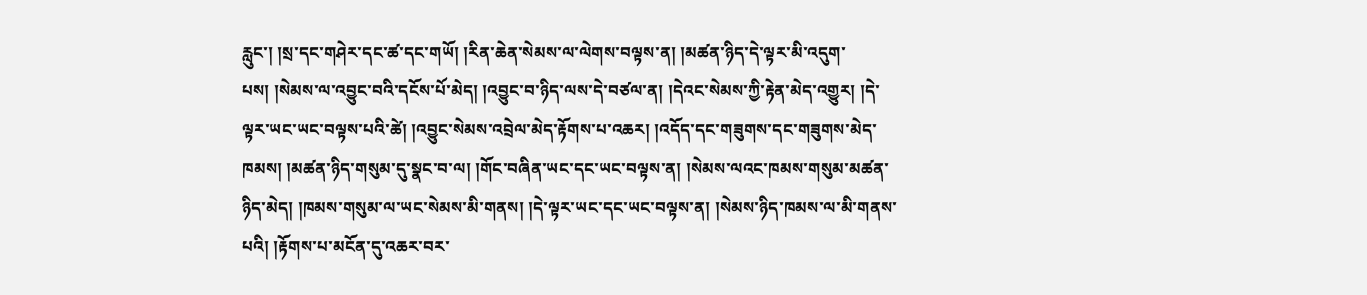རླུང་། །སྲ་དང་གཤེར་དང་ཚ་དང་གཡོ། །རིན་ཆེན་སེམས་ལ་ལེགས་བལྟས་ན། །མཚན་ཉིད་དེ་ལྟར་མི་འདུག་པས། །སེམས་ལ་འབྱུང་བའི་དངོས་པོ་མེད། །འབྱུང་བ་ཉིད་ལས་དེ་བཙལ་ན། །དེའང་སེམས་ཀྱི་རྟེན་མེད་འགྱུར། །དེ་ལྟར་ཡང་ཡང་བལྟས་པའི་ཚེ། །འབྱུང་སེམས་འབྲེལ་མེད་རྟོགས་པ་འཆར། །འདོད་དང་གཟུགས་དང་གཟུགས་མེད་ཁམས། །མཚན་ཉིད་གསུམ་དུ་སྣང་བ་ལ། །གོང་བཞིན་ཡང་དང་ཡང་བལྟས་ན། །སེམས་ལའང་ཁམས་གསུམ་མཚན་ཉིད་མེད། །ཁམས་གསུམ་ལ་ཡང་སེམས་མི་གནས། །དེ་ལྟར་ཡང་དང་ཡང་བལྟས་ན། །སེམས་ཉིད་ཁམས་ལ་མི་གནས་པའི། །རྟོགས་པ་མངོན་དུ་འཆར་བར་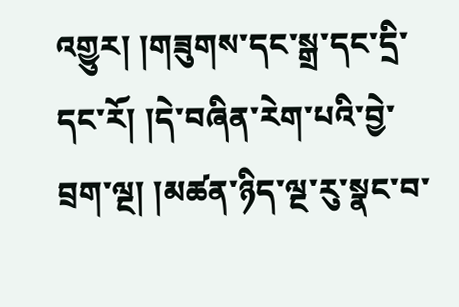འགྱུར། །གཟུགས་དང་སྒྲ་དང་དྲི་དང་རོ། །དེ་བཞིན་རེག་པའི་བྱེ་བྲག་ལྔ། །མཚན་ཉིད་ལྔ་རུ་སྣང་བ་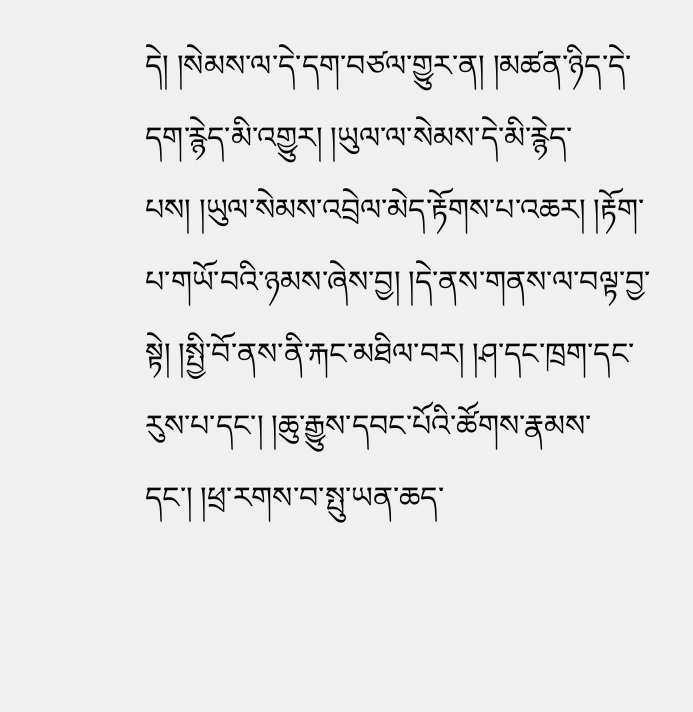དེ། །སེམས་ལ་དེ་དག་བཙལ་གྱུར་ན། །མཚན་ཉིད་དེ་དག་རྙེད་མི་འགྱུར། །ཡུལ་ལ་སེམས་དེ་མི་རྙེད་པས། །ཡུལ་སེམས་འབྲེལ་མེད་རྟོགས་པ་འཆར། །རྟོག་པ་གཡོ་བའི་ཉམས་ཞེས་བྱ། །དེ་ནས་གནས་ལ་བལྟ་བྱ་སྟེ། །སྤྱི་བོ་ནས་ནི་རྐང་མཐིལ་བར། །ཤ་དང་ཁྲག་དང་རུས་པ་དང་། །ཆུ་རྒྱུས་དབང་པོའི་ཚོགས་རྣམས་དང་། །ཕྲ་རགས་བ་སྤུ་ཡན་ཆད་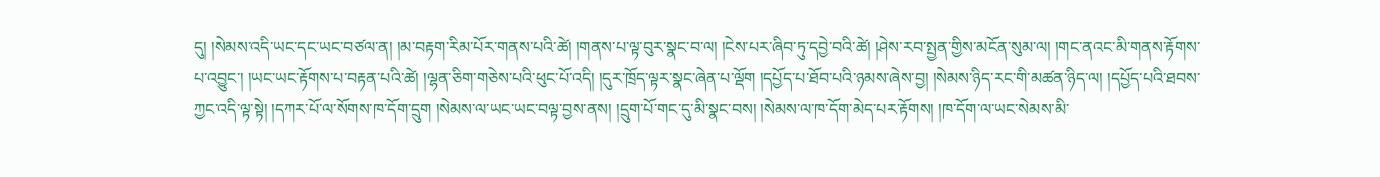དུ། །སེམས་འདི་ཡང་དང་ཡང་བཙལ་ན། །མ་བརྟག་རིམ་པོར་གནས་པའི་ཚེ། །གནས་པ་ལྟ་བུར་སྣང་བ་ལ། །ངེས་པར་ཞིབ་ཏུ་དབྱེ་བའི་ཚེ། །ཤེས་རབ་སྤྱན་གྱིས་མངོན་སུམ་ལ། །གང་ནའང་མི་གནས་རྟོགས་པ་འབྱུང་། །ཡང་ཡང་རྟོགས་པ་བརྟན་པའི་ཚེ། །ལྷན་ཅིག་གཅེས་པའི་ཕུང་པོ་འདི། །དུར་ཁྲོད་ལྟར་སྣང་ཞེན་པ་ལྡོག །དཔྱོད་པ་ཐོབ་པའི་ཉམས་ཞེས་བྱ། །སེམས་ཉིད་རང་གི་མཚན་ཉིད་ལ། །དཔྱོད་པའི་ཐབས་ཀྱང་འདི་ལྟ་སྟེ། །དཀར་པོ་ལ་སོགས་ཁ་དོག་དྲུག །སེམས་ལ་ཡང་ཡང་བལྟ་བྱས་ནས། །དྲུག་པོ་གང་དུ་མི་སྣང་བས། །སེམས་ལ་ཁ་དོག་མེད་པར་རྟོགས། །ཁ་དོག་ལ་ཡང་སེམས་མི་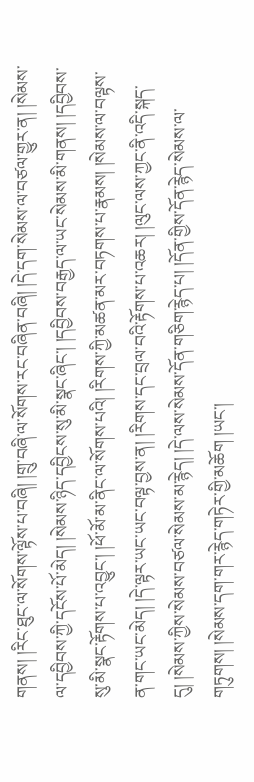གནས། །རིང་ཐུང་ལ་སོགས་ལྟོས་པ་བཞི། །གྲུ་བཞི་ལ་སོགས་རང་བཞིན་བཞི། །དེ་དག་སེམས་ལ་བཙལ་གྱུར་ན། །སེམས་ལ་དབྱིབས་ཀྱི་དངོས་པོ་མེད། །སེམས་ཉིད་དབྱིངས་སུ་མི་སྣང་ཞིང་། །དབྱིབས་བརྒྱད་ལ་ཡང་སེམས་མི་གནས། །དབྱིབས་སུ་མི་སྣང་རྟོགས་པ་འབྱུང་། །ཕོ་མོ་མ་ནིང་ལ་སོགས་པའི། །རིགས་ཀྱི་མཚན་མར་བཏགས་པ་རྣམས། །སེམས་ལ་བལྟས་ན་གང་ཡང་མེད། །དེ་ལྟར་ཡང་ཡང་བལྟ་བྱས་ན། །རིགས་དང་བྲལ་བའི་རྟོགས་པ་འཆར། །ལུང་ལས་ཀྱང་ནི་འདི་སྐད་དུ། །སེམས་ཀྱིས་སེམས་བཙལ་སེམས་མ་རྙེད། །དེ་ལས་སེམས་དོན་གཅིག་རྙེད་པ། །དོན་གྱིས་དོན་རྙེད་སེམས་ལ་གཏུགས། །སེམས་དག་གར་རྙེད་གཏེར་གྱི་མཆོག །ཡང་།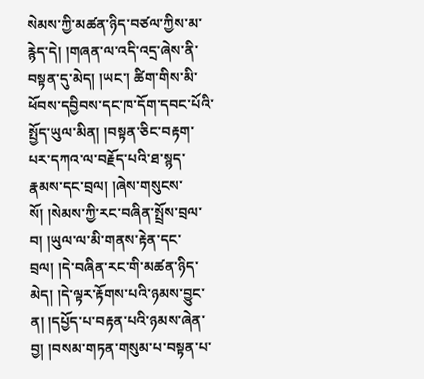སེམས་ཀྱི་མཚན་ཉིད་བཙལ་ཀྱིས་མ་རྙེད་དེ། །གཞན་ལ་འདི་འདྲ་ཞེས་ནི་བསྟན་དུ་མེད། །ཡང་། ཚིག་གིས་མི་ཕོབས་དབྱིབས་དང་ཁ་དོག་དབང་པོའི་སྤྱོད་ཡུལ་མིན། །བསྟན་ཅིང་བརྟག་པར་དཀའ་ལ་བརྗོད་པའི་ཐ་སྙད་རྣམས་དང་བྲལ། །ཞེས་གསུངས་སོ། །སེམས་ཀྱི་རང་བཞིན་སྤྲོས་བྲལ་བ། །ཡུལ་ལ་མི་གནས་རྟེན་དང་བྲལ། །དེ་བཞིན་རང་གི་མཚན་ཉིད་མེད། །དེ་ལྟར་རྟོགས་པའི་ཉམས་བྱུང་ན། །དཔྱོད་པ་བརྟན་པའི་ཉམས་ཞེན་བྱ། །བསམ་གཏན་གསུམ་པ་བསྟན་པ་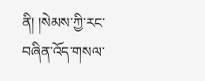ནི། །སེམས་ཀྱི་རང་བཞིན་འོད་གསལ་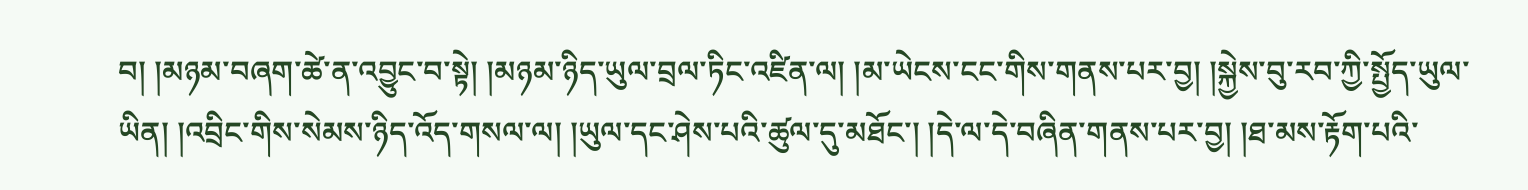བ། །མཉམ་བཞག་ཚེ་ན་འབྱུང་བ་སྟེ། །མཉམ་ཉིད་ཡུལ་བྲལ་ཏིང་འཛིན་ལ། །མ་ཡེངས་ངང་གིས་གནས་པར་བྱ། །སྐྱེས་བུ་རབ་ཀྱི་སྤྱོད་ཡུལ་ཡིན། །འབྲིང་གིས་སེམས་ཉིད་འོད་གསལ་ལ། །ཡུལ་དང་ཤེས་པའི་ཚུལ་དུ་མཐོང་། །དེ་ལ་དེ་བཞིན་གནས་པར་བྱ། །ཐ་མས་རྟོག་པའི་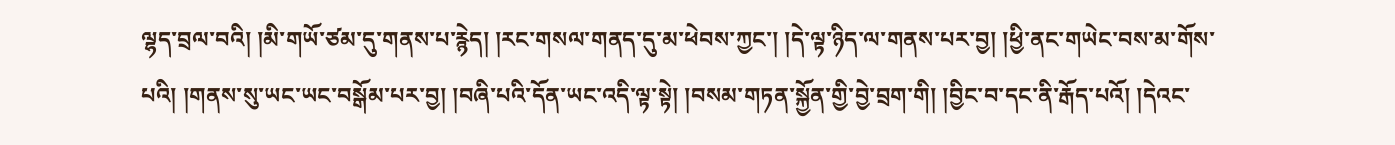ལྷད་བྲལ་བའི། །མི་གཡོ་ཙམ་དུ་གནས་པ་རྙེད། །རང་གསལ་གནད་དུ་མ་ཕེབས་ཀྱང་། །དེ་ལྟ་ཉིད་ལ་གནས་པར་བྱ། །ཕྱི་ནང་གཡེང་བས་མ་གོས་པའི། །གནས་སུ་ཡང་ཡང་བསྒོམ་པར་བྱ། །བཞི་པའི་དོན་ཡང་འདི་ལྟ་སྟེ། །བསམ་གཏན་སྐྱོན་གྱི་བྱེ་བྲག་གི། །བྱིང་བ་དང་ནི་རྒོད་པའོ། །དེའང་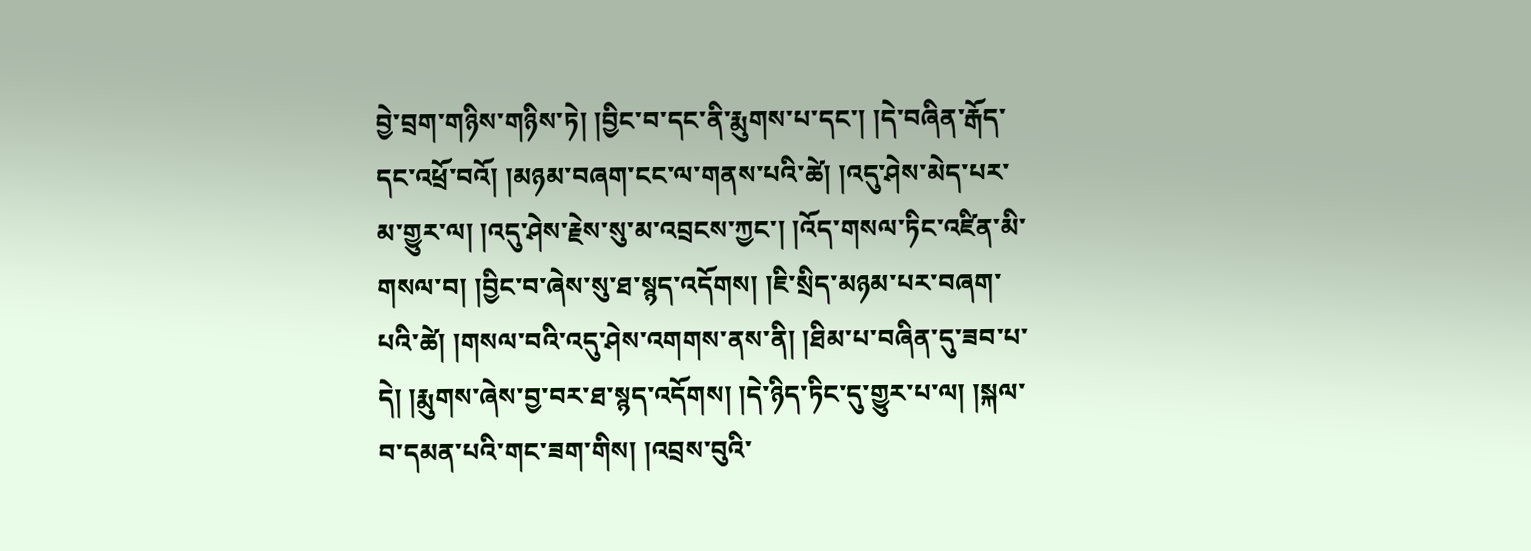བྱེ་བྲག་གཉིས་གཉིས་ཏེ། །བྱིང་བ་དང་ནི་རྨུགས་པ་དང་། །དེ་བཞིན་རྒོད་དང་འཕྲོ་བའོ། །མཉམ་བཞག་ངང་ལ་གནས་པའི་ཚེ། །འདུ་ཤེས་མེད་པར་མ་གྱུར་ལ། །འདུ་ཤེས་རྗེས་སུ་མ་འབྲངས་ཀྱང་། །འོད་གསལ་ཏིང་འཛིན་མི་གསལ་བ། །བྱིང་བ་ཞེས་སུ་ཐ་སྙད་འདོགས། །ཇི་སྲིད་མཉམ་པར་བཞག་པའི་ཚེ། །གསལ་བའི་འདུ་ཤེས་འགགས་ནས་ནི། །ཐིམ་པ་བཞིན་དུ་ཟབ་པ་དེ། །རྨུགས་ཞེས་བྱ་བར་ཐ་སྙད་འདོགས། །དེ་ཉིད་ཏིང་དུ་གྱུར་པ་ལ། །སྐལ་བ་དམན་པའི་གང་ཟག་གིས། །འབྲས་བུའི་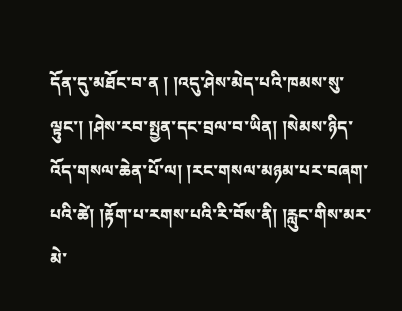དོན་དུ་མཐོང་བ་ན ། །འདུ་ཤེས་མེད་པའི་ཁམས་སུ་ལྟུང་། །ཤེས་རབ་སྤྱན་དང་བྲལ་བ་ཡིན། །སེམས་ཉིད་འོད་གསལ་ཆེན་པོ་ལ། །རང་གསལ་མཉམ་པར་བཞག་པའི་ཚེ། །རྟོག་པ་རགས་པའི་རི་བོས་ནི། །རླུང་གིས་མར་མེ་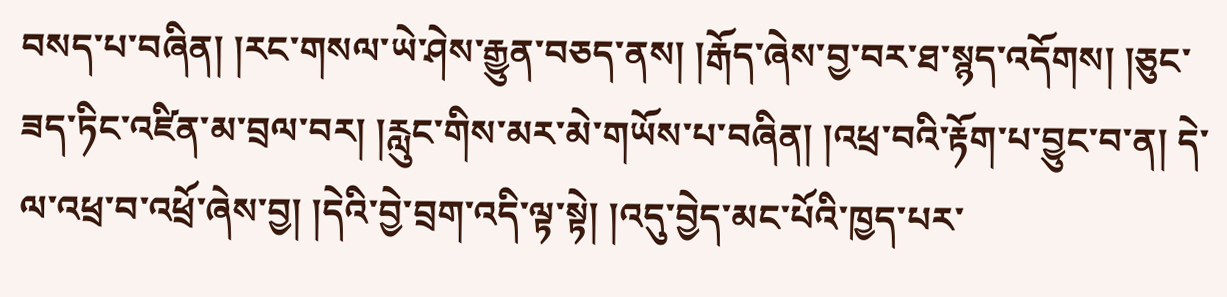བསད་པ་བཞིན། །རང་གསལ་ཡེ་ཤེས་རྒྱུན་བཅད་ནས། །རྒོད་ཞེས་བྱ་བར་ཐ་སྙད་འདོགས། །ཅུང་ཟད་ཏིང་འཛིན་མ་བྲལ་བར། །རླུང་གིས་མར་མེ་གཡོས་པ་བཞིན། །འཕྲ་བའི་རྟོག་པ་བྱུང་བ་ན། དེ་ལ་འཕྲ་བ་འཕྲོ་ཞེས་བྱ། །དེའི་བྱེ་བྲག་འདི་ལྟ་སྟེ། །འདུ་བྱེད་མང་པོའི་ཁྱད་པར་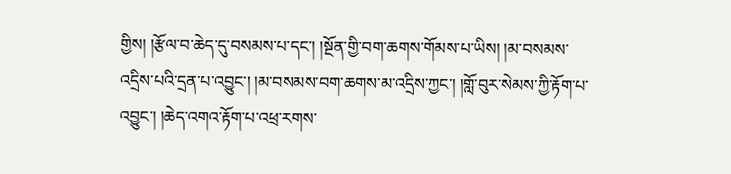གྱིས། །རྩོལ་བ་ཆེད་དུ་བསམས་པ་དང་། །སྔོན་གྱི་བག་ཆགས་གོམས་པ་ཡིས། །མ་བསམས་འདྲིས་པའི་དྲན་པ་འབྱུང་། །མ་བསམས་བག་ཆགས་མ་འདྲིས་ཀྱང་། །གློ་བུར་སེམས་ཀྱི་རྟོག་པ་འབྱུང་། །ཆེད་འགའ་རྟོག་པ་འཕྲ་རགས་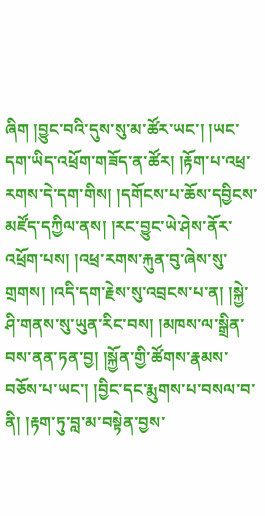ཞིག །བྱུང་བའི་དུས་སུ་མ་ཚོར་ཡང་། །ཡང་དག་ཡིད་འཕྲོག་གཟོད་ན་ཚོར། །རྟོག་པ་འཕྲ་རགས་དེ་དག་གིས། །དགོངས་པ་ཆོས་དབྱིངས་མཛོད་དཀྱིལ་ནས། །རང་བྱུང་ཡེ་ཤེས་ནོར་འཕྲོག་པས། །འཕྲ་རགས་རྐུན་བུ་ཞེས་སུ་གྲགས། །འདི་དག་རྗེས་སུ་འབྲངས་པ་ན། །སྐྱེ་ཤི་གནས་སུ་ཡུན་རིང་བས། །མཁས་ལ་སྒྲིན་བས་ནན་ཏན་བྱ། །སྐྱོན་གྱི་ཚོགས་རྣམས་བཅོས་པ་ཡང་། །བྱིང་དང་རྨུགས་པ་བསལ་བ་ནི། །རྟག་ཏུ་བླ་མ་བསྟེན་བྱས་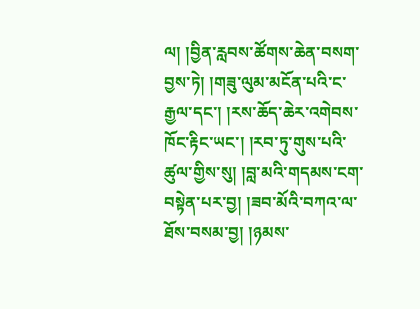ལ། །བྱིན་རླབས་ཚོགས་ཆེན་བསག་བྱས་ཏེ། །གཟུ་ལུམ་མངོན་པའི་ང་རྒྱལ་དང་། །རས་ཆོད་ཆེར་འགེབས་ཁོང་རྟིང་ཡང་། །རབ་ཏུ་གུས་པའི་ཚུལ་གྱིས་སུ། །བླ་མའི་གདམས་ངག་བསྟེན་པར་བྱ། །ཟབ་མོའི་བཀའ་ལ་ཐོས་བསམ་བྱ། །ཉམས་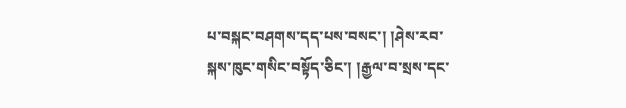པ་བསྐང་བཤགས་དད་པས་བསང་། །ཤེས་རབ་སྐས་ཁུང་གསིང་བསྟོད་ཅིང་། །རྒྱལ་བ་སྲས་དང་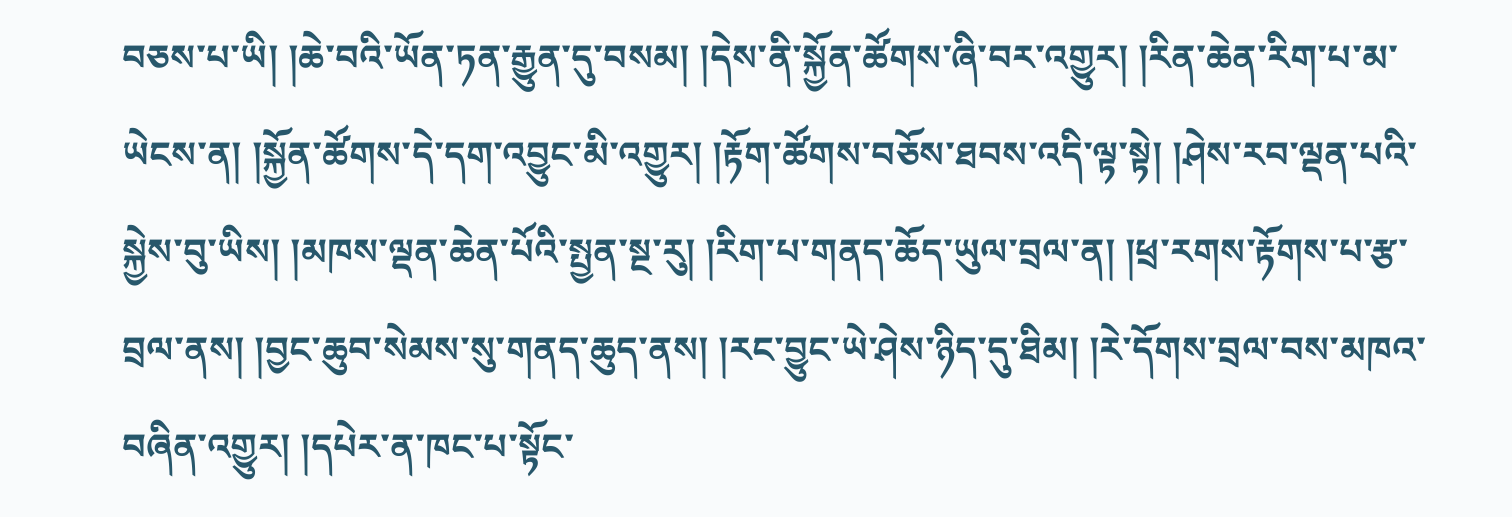བཅས་པ་ཡི། །ཆེ་བའི་ཡོན་ཏན་རྒྱུན་དུ་བསམ། །དེས་ནི་སྐྱོན་ཚོགས་ཞི་བར་འགྱུར། །རིན་ཆེན་རིག་པ་མ་ཡེངས་ན། །སྐྱོན་ཚོགས་དེ་དག་འབྱུང་མི་འགྱུར། །རྟོག་ཚོགས་བཅོས་ཐབས་འདི་ལྟ་སྟེ། །ཤེས་རབ་ལྡན་པའི་སྐྱེས་བུ་ཡིས། །མཁས་ལྡན་ཆེན་པོའི་སྤྱན་སྔ་རུ། །རིག་པ་གནད་ཆོད་ཡུལ་བྲལ་ན། །ཕྲ་རགས་རྟོགས་པ་རྩ་བྲལ་ནས། །བྱང་ཆུབ་སེམས་སུ་གནད་ཆུད་ནས། །རང་བྱུང་ཡེ་ཤེས་ཉིད་དུ་ཐིམ། །རེ་དོགས་བྲལ་བས་མཁའ་བཞིན་འགྱུར། །དཔེར་ན་ཁང་པ་སྟོང་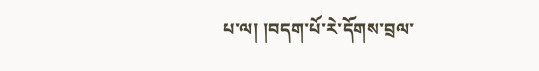པ་ལ། །བདག་པོ་རེ་དོགས་བྲལ་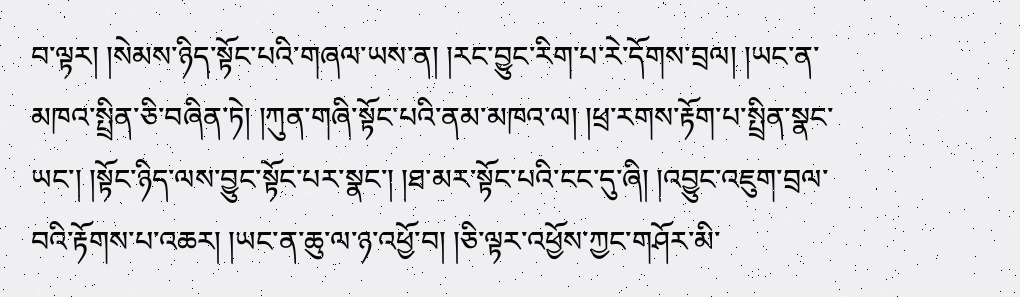བ་ལྟར། །སེམས་ཉིད་སྟོང་པའི་གཞལ་ཡས་ན། །རང་བྱུང་རིག་པ་རེ་དོགས་བྲལ། །ཡང་ན་མཁའ་སྤྲིན་ཅི་བཞིན་ཏེ། །ཀུན་གཞི་སྟོང་པའི་ནམ་མཁའ་ལ། །ཕྲ་རགས་རྟོག་པ་སྤྲིན་སྣང་ཡང་། །སྟོང་ཉིད་ལས་བྱུང་སྟོང་པར་སྣང་། །ཐ་མར་སྟོང་པའི་ངང་དུ་ཞི། །འབྱུང་འཇུག་བྲལ་བའི་རྟོགས་པ་འཆར། །ཡང་ན་ཆུ་ལ་ཉ་འཕྱོ་བ། །ཅི་ལྟར་འཕྱོས་ཀྱང་གཤོར་མི་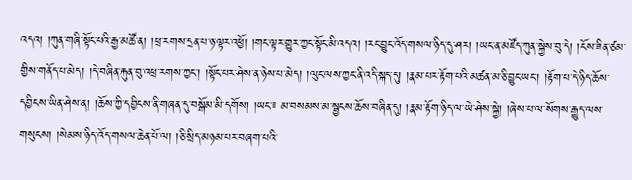འདའ། །ཀུན་གཞི་སྟོང་པའི་རྒྱ་མཚོ་ན། །ཕྲ་རགས་དྲན་པ་ཉ་ལྟར་འཕྱོ། །གང་ལྟར་གྱུར་ཀྱང་སྟོང་མི་འདའ། །རང་བྱུང་འོད་གསལ་ཉིད་དུ་ཤར། །ཡང་ན་མཛོད་ཀུན་སྐྱེས་བུ་དེ། །ངོས་ཟིན་ཙམ་གྱིས་གནོད་པ་མེད། །དེ་བཞིན་རྐུན་བུ་འཕྲ་རགས་ཀྱང་། །སྟོང་པར་ཤེས་ན་ཉེས་པ་མེད། །ལུང་ལས་ཀྱང་ནི་འདི་སྐད་དུ། །རྣམ་པར་རྟོག་པའི་མཚན་མ་ཅི་བྱུང་ཡང་། །རྟོག་པ་དེ་ཉིད་ཆོས་དབྱིངས་ཡིན་ཤེས་ན། །ཆོས་ཀྱི་དབྱིངས་ནི་གཞན་དུ་བསྒོམ་མི་དགོས། །ཡང་༴ མ་བསམས་མ་སྦྱངས་ཆོས་བཞིན་དུ། །རྣམ་རྟོག་ཉིད་ལ་ཡེ་ཤེས་སྐྱེ། །ཞེས་པ་ལ་སོགས་རྒྱུད་ལས་གསུངས། །སེམས་ཉིད་འོད་གསལ་ཆེན་པོ་ལ། །ཅི་སྲིད་མཉམ་པར་བཞག་པའི་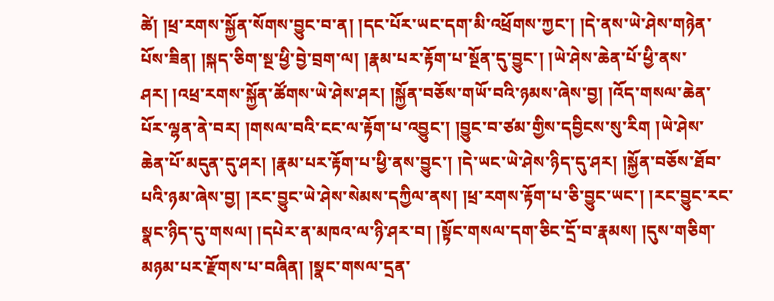ཚེ། །ཕྲ་རགས་སྐྱོན་སོགས་བྱུང་བ་ན། །དང་པོར་ཡང་དག་མི་འཕྲོགས་ཀྱང་། །དེ་ནས་ཡེ་ཤེས་གཉེན་པོས་ཟིན། །སྐད་ཅིག་སྔ་ཕྱི་བྱེ་བྲག་ལ། །རྣམ་པར་རྟོག་པ་སྔོན་དུ་བྱུང་། །ཡེ་ཤེས་ཆེན་པོ་ཕྱི་ནས་ཤར། །འཕྲ་རགས་སྐྱོན་ཚོགས་ཡེ་ཤེས་ཤར། །སྐྱོན་བཅོས་གཡོ་བའི་ཉམས་ཞེས་བྱ། །འོད་གསལ་ཆེན་པོར་ལྷན་ནེ་བར། །གསལ་བའི་ངང་ལ་རྟོག་པ་འབྱུང་། །བྱུང་བ་ཙམ་གྱིས་དབྱིངས་སུ་རིག །ཡེ་ཤེས་ཆེན་པོ་མདུན་དུ་ཤར། །རྣམ་པར་རྟོག་པ་ཕྱི་ནས་བྱུང་། །དེ་ཡང་ཡེ་ཤེས་ཉིད་དུ་ཤར། །སྐྱོན་བཅོས་ཐོབ་པའི་ཉམ་ཞེས་བྱ། །རང་བྱུང་ཡེ་ཤེས་སེམས་དཀྱིལ་ནས། །ཕྲ་རགས་རྟོག་པ་ཅི་བྱུང་ཡང་། །རང་བྱུང་རང་སྣང་ཉིད་དུ་གསལ། །དཔེར་ན་མཁའ་ལ་ཉི་ཤར་བ། །སྟོང་གསལ་དག་ཅིང་དྲོ་བ་རྣམས། །དུས་གཅིག་མཉམ་པར་རྫོགས་པ་བཞིན། །སྣང་གསལ་དྲན་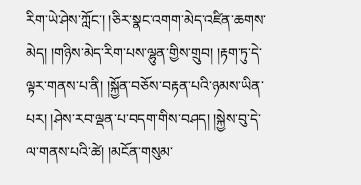རིག་ཡེ་ཤེས་ཀློང་། །ཅིར་སྣང་འགག་མེད་འཛིན་ཆགས་མེད། །གཉིས་མེད་རིག་པས་ལྷུན་གྱིས་གྲུབ། །རྟག་ཏུ་དེ་ལྟར་གནས་པ་ནི། །སྐྱོན་བཅོས་བརྟན་པའི་ཉམས་ཡིན་པར། །ཤེས་རབ་ལྡན་པ་བདག་གིས་བཤད། །སྐྱེས་བུ་དེ་ལ་གནས་པའི་ཚེ། །མངོན་གསུམ་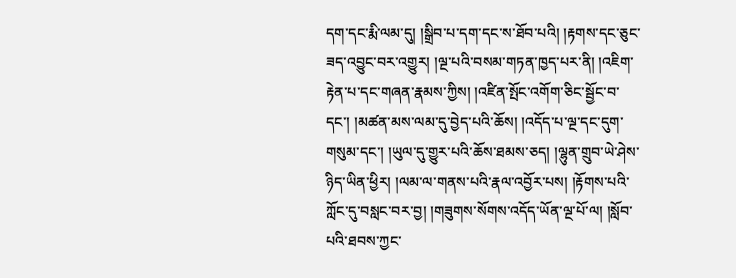དག་དང་རྨི་ལམ་དུ། །སྒྲིབ་པ་དག་དང་ས་ཐོབ་པའི། །རྟགས་དང་ཅུང་ཟད་འབྱུང་བར་འགྱུར། །ལྔ་པའི་བསམ་གཏན་ཁྱད་པར་ནི། །འཇིག་རྟེན་པ་དང་གཞན་རྣམས་ཀྱིས། །འཛིན་སྤོང་འགོག་ཅིང་སྦྱོང་བ་དང་། །མཚན་མས་ལམ་དུ་བྱེད་པའི་ཆོས། །འདོད་པ་ལྔ་དང་དུག་གསུམ་དང་། །ཡུལ་དུ་གྱུར་པའི་ཆོས་ཐམས་ཅད། །ལྷུན་གྲུབ་ཡེ་ཤེས་ཉིད་ཡིན་ཕྱིར། །ལམ་ལ་གནས་པའི་རྣལ་འབྱོར་པས། །རྟོགས་པའི་ཀློང་དུ་བསླང་བར་བྱ། །གཟུགས་སོགས་འདོད་ཡོན་ལྔ་པོ་ལ། །སློབ་པའི་ཐབས་ཀྱང་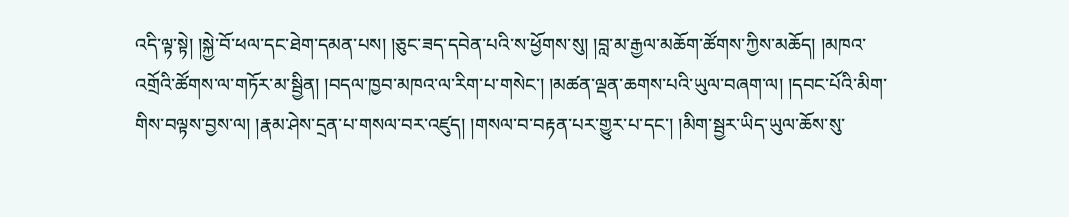འདི་ལྟ་སྟེ། །སྐྱེ་བོ་ཕལ་དང་ཐེག་དམན་པས། །ཅུང་ཟད་དབེན་པའི་ས་ཕྱོགས་སུ། །བླ་མ་རྒྱལ་མཆོག་ཚོགས་ཀྱིས་མཆོད། །མཁའ་འགྲོའི་ཚོགས་ལ་གཏོར་མ་སྦྱིན། །བདལ་ཁྱབ་མཁའ་ལ་རིག་པ་གསེང་། །མཚན་ལྡན་ཆགས་པའི་ཡུལ་བཞག་ལ། །དབང་པོའི་མིག་གིས་བལྟས་བྱས་ལ། །རྣམ་ཤེས་དྲན་པ་གསལ་བར་འཛུད། །གསལ་བ་བརྟན་པར་གྱུར་པ་དང་། །མིག་སྦྱར་ཡིད་ཡུལ་ཆོས་སུ་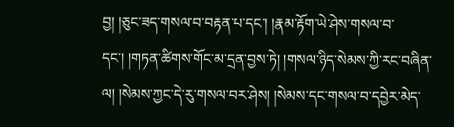བྱ། །ཅུང་ཟད་གསལ་བ་བརྟན་པ་དང་། །རྣམ་རྟོག་ཡེ་ཤེས་གསལ་བ་དང་། །གཏན་ཚིགས་གོང་མ་དྲན་བྱས་ཏེ། །གསལ་ཉིད་སེམས་ཀྱི་རང་བཞིན་ལ། །སེམས་ཀྱང་དེ་རུ་གསལ་བར་ཤེས། །སེམས་དང་གསལ་བ་དབྱེར་མེད་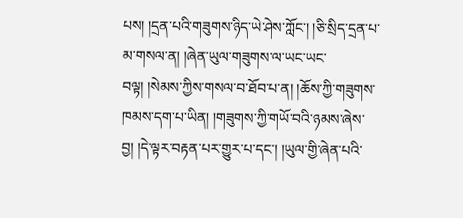པས། །དྲན་པའི་གཟུགས་ཉིད་ཡེ་ཤེས་ཀློང་། །ཅི་སྲིད་དྲན་པ་མ་གསལ་ན། །ཞེན་ཡུལ་གཟུགས་ལ་ཡང་ཡང་བལྟ། །སེམས་ཀྱིས་གསལ་བ་ཐོབ་པ་ན། །ཆོས་ཀྱི་གཟུགས་ཁམས་དག་པ་ཡིན། །གཟུགས་ཀྱི་གཡོ་བའི་ཉམས་ཞེས་བྱ། །དེ་ལྟར་བརྟན་པར་གྱུར་པ་དང་། །ཡུལ་གྱི་ཞེན་པའི་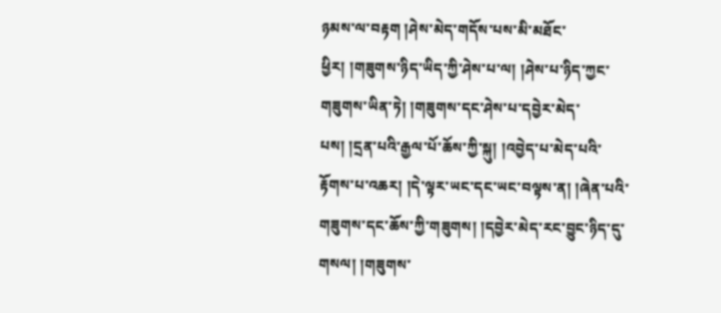ཉམས་ལ་བརྟག །ཤེས་མེད་གདོས་པས་མི་མཐོང་ཕྱིར། །གཟུགས་ཉིད་ཡིད་ཀྱི་ཤེས་པ་ལ། །ཤེས་པ་ཉིད་ཀྱང་གཟུགས་ཡིན་ཏེ། །གཟུགས་དང་ཤེས་པ་དབྱེར་མེད་པས། །དྲན་པའི་རྒྱལ་པོ་ཆོས་ཀྱི་སྐུ། །འབྱེད་པ་མེད་པའི་རྟོགས་པ་འཆར། །དེ་ལྟར་ཡང་དང་ཡང་བལྟས་ན། །ཞེན་པའི་གཟུགས་དང་ཆོས་ཀྱི་གཟུགས། །དབྱེར་མེད་རང་བྱུང་ཉིད་དུ་གསལ། །གཟུགས་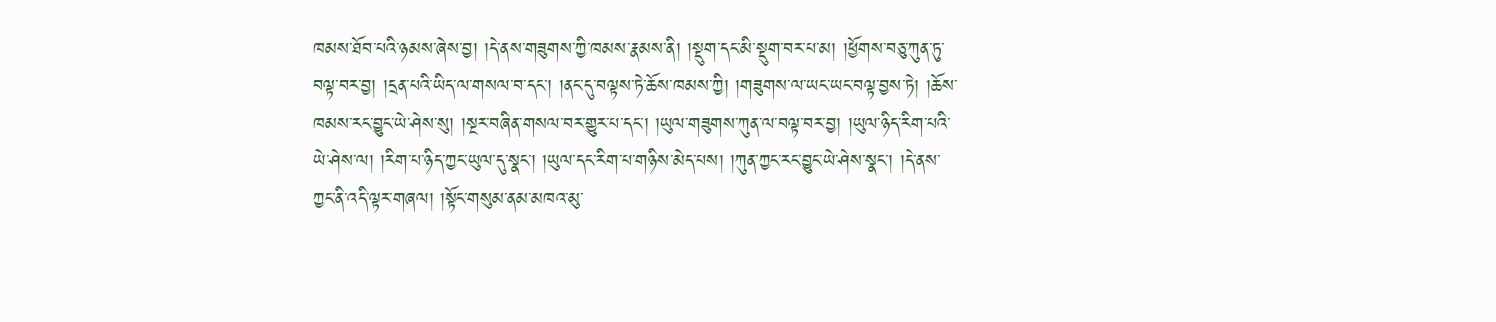ཁམས་ཐོབ་པའི་ཉམས་ཞེས་བྱ། །དེ་ནས་གཟུགས་ཀྱི་ཁམས་རྣམས་ནི། །སྡུག་དང་མི་སྡུག་བར་པ་མ། །ཕྱོགས་བཅུ་ཀུན་ཏུ་བལྟ་བར་བྱ། །དྲན་པའི་ཡིད་ལ་གསལ་བ་དང་། །ནང་དུ་བལྟས་ཏེ་ཆོས་ཁམས་ཀྱི། །གཟུགས་ལ་ཡང་ཡང་བལྟ་བྱས་ཏེ། །ཆོས་ཁམས་རང་བྱུང་ཡེ་ཤེས་སུ། །སྔར་བཞིན་གསལ་བར་གྱུར་པ་དང་། །ཡུལ་གཟུགས་ཀུན་ལ་བལྟ་བར་བྱ། །ཡུལ་ཉིད་རིག་པའི་ཡེ་ཤེས་ལ། །རིག་པ་ཉིད་ཀྱང་ཡུལ་དུ་སྣང་། །ཡུལ་དང་རིག་པ་གཉིས་མེད་པས། །ཀུན་ཀྱང་རང་བྱུང་ཡེ་ཤེས་སྣང་། །དེ་ནས་ཀྱང་ནི་འདི་ལྟར་གཞལ། །སྟོང་གསུམ་ནམ་མཁའ་མུ་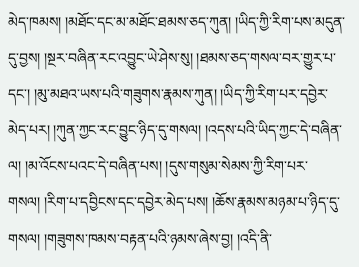མེད་ཁམས། །མཐོང་དང་མ་མཐོང་ཐམས་ཅད་ཀུན། །ཡིད་ཀྱི་རིག་པས་མདུན་དུ་བྱས། །སྔར་བཞིན་རང་འབྱུང་ཡེ་ཤེས་སུ། །ཐམས་ཅད་གསལ་བར་གྱུར་པ་དང་། །མུ་མཐའ་ཡས་པའི་གཟུགས་རྣམས་ཀུན། །ཡིད་ཀྱི་རིག་པར་དབྱེར་མེད་པར། །ཀུན་ཀྱང་རང་བྱུང་ཉིད་དུ་གསལ། །འདས་པའི་ཡིད་ཀྱང་དེ་བཞིན་ལ། །མ་འོངས་པའང་དེ་བཞིན་པས། །དུས་གསུམ་སེམས་ཀྱི་རིག་པར་གསལ། །རིག་པ་དབྱིངས་དང་དབྱེར་མེད་པས། །ཆོས་རྣམས་མཉམ་པ་ཉིད་དུ་གསལ། །གཟུགས་ཁམས་བརྟན་པའི་ཉམས་ཞེས་བྱ། །འདི་ནི་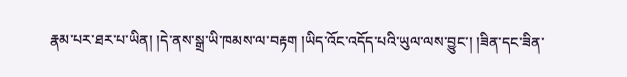རྣམ་པར་ཐར་པ་ཡིན། །དེ་ནས་སྒྲ་ཡི་ཁམས་ལ་བརྟག །ཡིད་འོང་འདོད་པའི་ཡུལ་ལས་བྱུང་། །ཟིན་དང་ཟིན་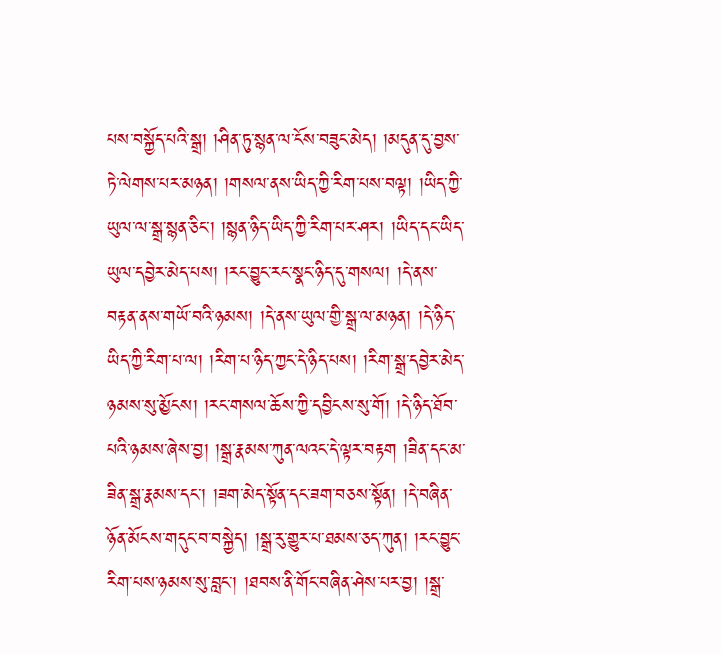པས་བསྐྱོད་པའི་སྒྲ། །ཤིན་ཏུ་སྙན་ལ་ངོས་བཟུང་མེད། །མདུན་དུ་བྱས་ཏེ་ལེགས་པར་མཉན། །གསལ་ནས་ཡིད་ཀྱི་རིག་པས་བལྟ། །ཡིད་ཀྱི་ཡུལ་ལ་སྒྲ་སྙན་ཅིང་། །སྙན་ཉིད་ཡིད་ཀྱི་རིག་པར་ཤར། །ཡིད་དང་ཡིད་ཡུལ་དབྱེར་མེད་པས། །རང་བྱུང་རང་སྣང་ཉིད་དུ་གསལ། །དེ་ནས་བརྟན་ནས་གཡོ་བའི་ཉམས། །དེ་ནས་ཡུལ་གྱི་སྒྲ་ལ་མཉན། །དེ་ཉིད་ཡིད་ཀྱི་རིག་པ་ལ། །རིག་པ་ཉིད་ཀྱང་དེ་ཉིད་པས། །རིག་སྒྲ་དབྱེར་མེད་ཉམས་སུ་མྱོངས། །རང་གསལ་ཆོས་ཀྱི་དབྱིངས་སུ་གོ། །དེ་ཉིད་ཐོབ་པའི་ཉམས་ཞེས་བྱ། །སྒྲ་རྣམས་ཀུན་ལའང་དེ་ལྟར་བརྟག །ཟིན་དང་མ་ཟིན་སྒྲ་རྣམས་དང་། །ཟག་མེད་སྟོན་དང་ཟག་བཅས་སྟོན། །དེ་བཞིན་ཉོན་མོངས་གདུང་བ་བསྐྱེད། །སྒྲ་རུ་གྱུར་པ་ཐམས་ཅད་ཀུན། །རང་བྱུང་རིག་པས་ཉམས་སུ་བླང་། །ཐབས་ནི་གོང་བཞིན་ཤེས་པར་བྱ། །སྒྲ་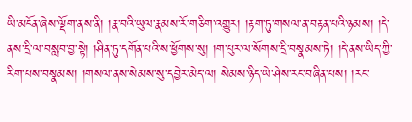ཡི་མངོན་ཞེས་ལྡོག་ནས་ནི། །རྣ་བའི་ཡུལ་རྣམས་རོ་གཅིག་འགྱུར། །རྟག་ཏུ་གསལ་ན་བརྟན་པའི་ཉམས། །དེ་ནས་དྲི་ལ་བསླབ་བྱ་སྟེ། །ཤིན་ཏུ་དགོན་པའི་ས་ཕྱོགས་སུ། །ག་པུར་ལ་སོགས་དྲི་བསྣམས་ཏེ། །དེ་ནས་ཡིད་ཀྱི་རིག་པས་བསྣམས། །གསལ་ནས་སེམས་སུ་དབྱེར་མེད་ལ། སེམས་ཉིད་ཡེ་ཤེས་རང་བཞིན་པས། །རང་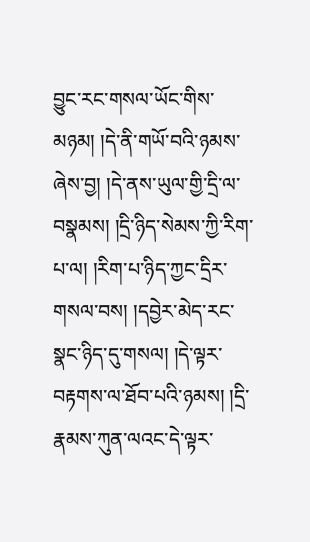བྱུང་རང་གསལ་ཡོང་གིས་མཉམ། །དེ་ནི་གཡོ་བའི་ཉམས་ཞེས་བྱ། །དེ་ནས་ཡུལ་གྱི་དྲི་ལ་བསྣམས། །དྲི་ཉིད་སེམས་ཀྱི་རིག་པ་ལ། །རིག་པ་ཉིད་ཀྱང་དྲིར་གསལ་བས། །དབྱེར་མེད་རང་སྣང་ཉིད་དུ་གསལ། །དེ་ལྟར་བརྟགས་ལ་ཐོབ་པའི་ཉམས། །དྲི་རྣམས་ཀུན་ལའང་དེ་ལྟར་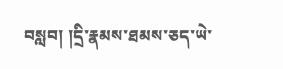བསླབ། །དྲི་རྣམས་ཐམས་ཅད་ཡེ་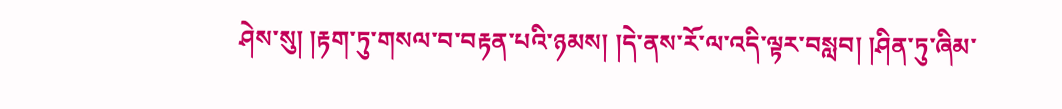ཤེས་སུ། །རྟག་ཏུ་གསལ་བ་བརྟན་པའི་ཉམས། །དེ་ནས་རོ་ལ་འདི་ལྟར་བསླབ། །ཤིན་ཏུ་ཞིམ་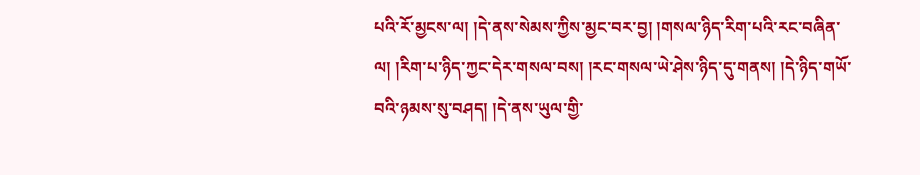པའི་རོ་མྱངས་ལ། །དེ་ནས་སེམས་ཀྱིས་མྱང་བར་བྱ། །གསལ་ཉིད་རིག་པའི་རང་བཞིན་ལ། །རིག་པ་ཉིད་ཀྱང་དེར་གསལ་བས། །རང་གསལ་ཡེ་ཤེས་ཉིད་དུ་གནས། །དེ་ཉིད་གཡོ་བའི་ཉམས་སུ་བཤད། །དེ་ནས་ཡུལ་གྱི་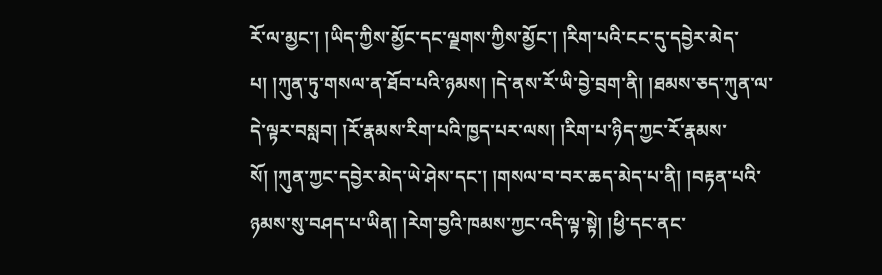རོ་ལ་མྱང་། །ཡིད་ཀྱིས་མྱོང་དང་ལྗགས་ཀྱིས་མྱོང་། །རིག་པའི་ངང་དུ་དབྱེར་མེད་པ། །ཀུན་ཏུ་གསལ་ན་ཐོབ་པའི་ཉམས། །དེ་ནས་རོ་ཡི་བྱེ་བྲག་ནི། །ཐམས་ཅད་ཀུན་ལ་དེ་ལྟར་བསླབ། །རོ་རྣམས་རིག་པའི་ཁྱད་པར་ལས། །རིག་པ་ཉིད་ཀྱང་རོ་རྣམས་སོ། །ཀུན་ཀྱང་དབྱེར་མེད་ཡེ་ཤེས་དང་། །གསལ་བ་བར་ཆད་མེད་པ་ནི། །བརྟན་པའི་ཉམས་སུ་བཤད་པ་ཡིན། །རེག་བྱའི་ཁམས་ཀྱང་འདི་ལྟ་སྟེ། །ཕྱི་དང་ནང་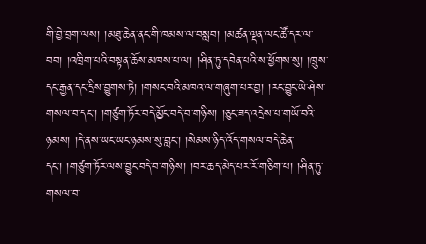གི་བྱེ་བྲག་ལས། །མཐུ་ཆེན་ནང་གི་ཁམས་ལ་བསླབ། །མཚན་ལྡན་ལང་ཚོ་དར་ལ་བབ། །འཁྲིག་པའི་བསྟན་ཆོས་མཁས་པ་ལ། །ཤིན་ཏུ་དབེན་པའི་ས་ཕྱོགས་སུ། །ཁྲུས་དང་རྒྱན་དང་དྲིས་བྱུགས་ཏེ། །གསང་བའི་མཁའ་ལ་གཞུག་པར་བྱ། །རང་བྱུང་ཡེ་ཤེས་གསལ་བ་དང་། །གཙུག་ཏོར་བདེ་མྱོང་བདེ་བ་གཉིས། །ཅུང་ཟད་འདྲེས་པ་གཡོ་བའི་ཉམས། །དེ་ནས་ཡང་ཡང་ཉམས་སུ་བླང་། །སེམས་ཉིད་འོད་གསལ་བདེ་ཆེན་དང་། །གཙུག་ཏོར་ལས་བྱུང་བདེ་བ་གཉིས། །བར་ཆད་མེད་པར་རོ་གཅིག་པ། །ཤིན་ཏུ་གསལ་བ་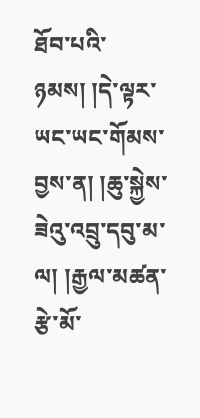ཐོབ་པའི་ཉམས། །དེ་ལྟར་ཡང་ཡང་གོམས་བྱས་ན། །ཆུ་སྐྱེས་ཟེའུ་འབྲུ་དབུ་མ་ལ། །རྒྱལ་མཚན་རྩེ་མོ་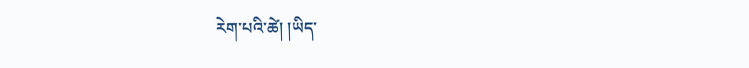རེག་པའི་ཚེ། །ཡིད་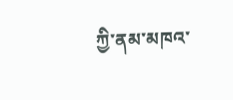ཀྱི་ནམ་མཁའ་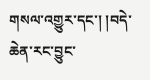གསལ་འགྱུར་དང་། །བདེ་ཆེན་རང་བྱུང་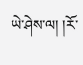ཡེ་ཤེས་ལ། །རོ་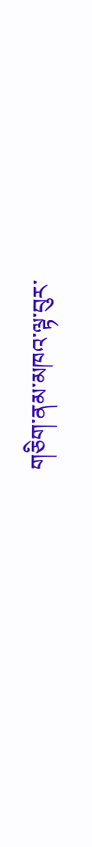གཅིག་ནམ་མཁའ་ལྟ་བུར་